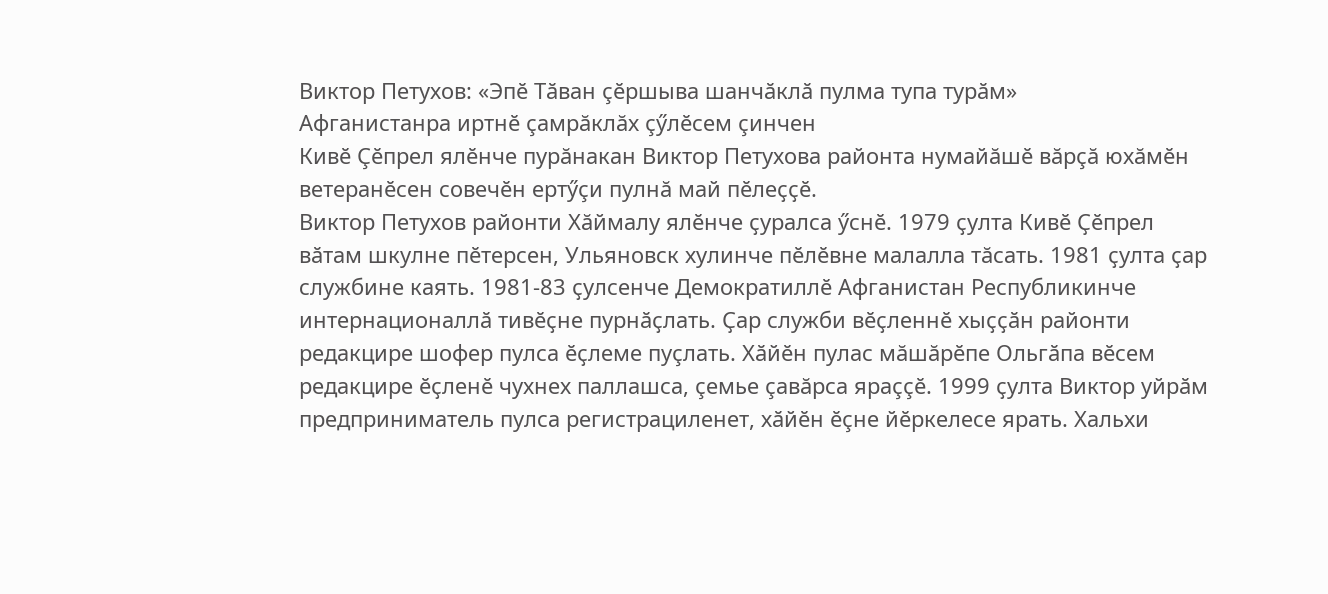Виктор Петухов: «Эпӗ Тӑван çӗршыва шанчӑклӑ пулма тупа турӑм»
Афганистанра иртнӗ çамрăклăх çӳлӗсем çинчен
Кивӗ Çӗпрел ялӗнче пурăнакан Виктор Петухова районта нумайăшӗ вăрçă юхăмӗн ветеранӗсен совечӗн ертӳçи пулнă май пӗлеҫҫӗ.
Виктор Петухов районти Хăймалу ялӗнче ҫуралса ӳснӗ. 1979 ҫулта Кивӗ Ҫӗпрел вӑтам шкулне пӗтерсен, Ульяновск хулинче пӗлӗвне малалла тăсать. 1981 ҫулта ҫар службине каять. 1981-83 ҫулсенче Демократиллӗ Афганистан Республикинче интернационаллӑ тивӗҫне пурнӑҫлать. Ҫар служби вӗҫленнӗ хыҫҫӑн районти редакцире шофер пулса ӗҫлеме пуçлать. Хӑйӗн пулас мăшăрӗпе Ольгӑпа вӗсем редакцире ӗҫленӗ чухнех паллашса, çемье çавăрса яраççӗ. 1999 ҫулта Виктор уйрӑм предприниматель пулса регистрациленет, хӑйӗн ӗçне йӗркелесе ярать. Хальхи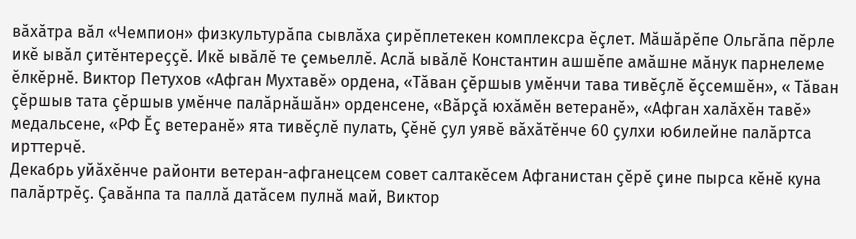вӑхӑтра вӑл «Чемпион» физкультурӑпа сывлӑха ҫирӗплетекен комплексра ӗçлет. Мăшăрӗпе Ольгӑпа пӗрле икӗ ывӑл ҫитӗнтереҫҫӗ. Икӗ ывӑлӗ те çемьеллӗ. Аслӑ ывӑлӗ Константин ашшӗпе амӑшне мӑнук парнелеме ӗлкӗрнӗ. Виктор Петухов «Афган Мухтавӗ» ордена, «Тӑван çӗршыв умӗнчи тава тивӗҫлӗ ӗҫсемшӗн», « Тăван çӗршыв тата çӗршыв умӗнче палăрнăшăн» орденсене, «Вăрçă юхăмӗн ветеранӗ», «Афган халӑхӗн тавӗ» медальсене, «РФ Ӗç ветеранӗ» ята тивӗҫлӗ пулать, Çӗнӗ ҫул уявӗ вăхăтӗнче 60 ҫулхи юбилейне палӑртса ирттерчӗ.
Декабрь уйăхӗнче районти ветеран-афганецсем совет салтакӗсем Афганистан ҫӗрӗ çине пырса кӗнӗ куна палӑртрӗҫ. Çавăнпа та паллă датăсем пулнă май, Виктор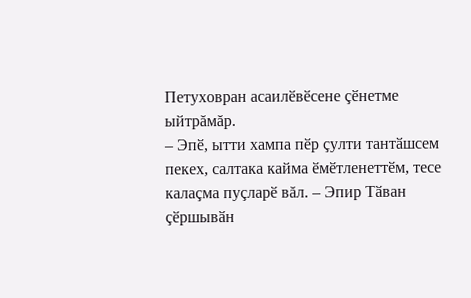Петуховран асаилӗвӗсене çӗнетме ыйтрăмăр.
– Эпӗ, ытти хампа пӗр çулти тантӑшсем пекех, салтака кайма ӗмӗтленеттӗм, тесе калаçма пуçларӗ вăл. – Эпир Тӑван çӗршывӑн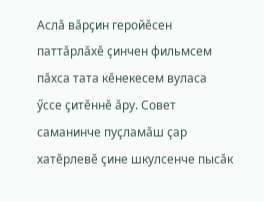Аслӑ вӑрҫин геройӗсен паттӑрлӑхӗ ҫинчен фильмсем пӑхса тата кӗнекесем вуласа ӳссе ҫитӗннӗ ӑру. Совет саманинче пуҫламӑш ҫар хатӗрлевӗ çине шкулсенче пысӑк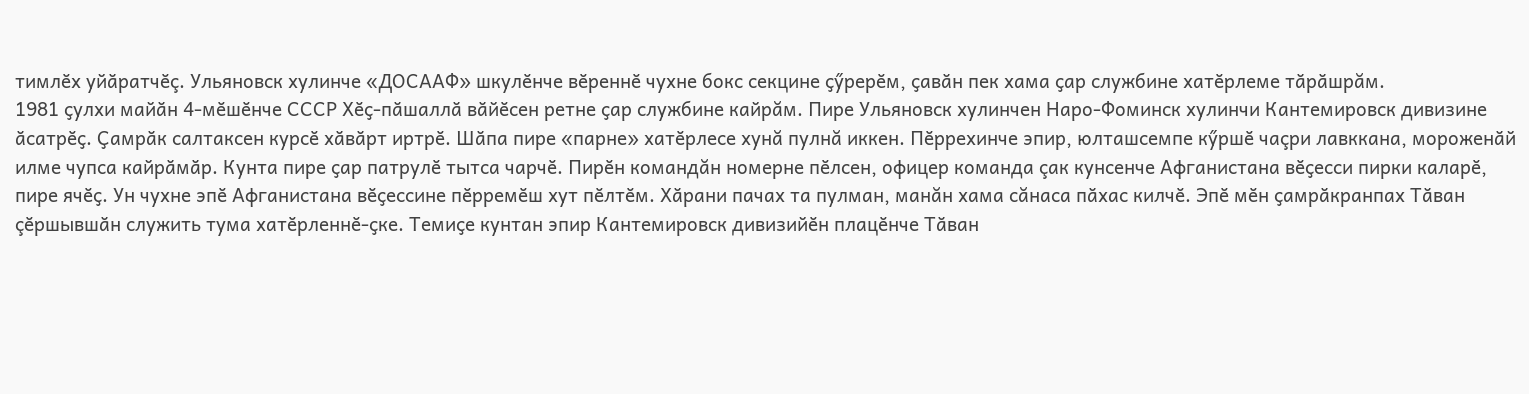тимлӗх уйӑратчӗç. Ульяновск хулинче «ДОСААФ» шкулӗнче вӗреннӗ чухне бокс секцине ҫӳрерӗм, ҫавӑн пек хама ҫар службине хатӗрлеме тӑрӑшрăм.
1981 ҫулхи майӑн 4-мӗшӗнче СССР Хӗҫ-пӑшаллӑ вӑйӗсен ретне ҫар службине кайрăм. Пире Ульяновск хулинчен Наро-Фоминск хулинчи Кантемировск дивизине ӑсатрӗҫ. Ҫамрӑк салтаксен курсӗ хӑвӑрт иртрӗ. Шӑпа пире «парне» хатӗрлесе хунă пулнă иккен. Пӗррехинче эпир, юлташсемпе кӳршӗ чаçри лавккана, мороженӑй илме чупса кайрӑмӑр. Кунта пире ҫар патрулӗ тытса чарчӗ. Пирӗн командăн номерне пӗлсен, офицер команда çак кунсенче Афганистана вӗҫесси пирки каларӗ, пире ячӗҫ. Ун чухне эпӗ Афганистана вӗҫессине пӗрремӗш хут пӗлтӗм. Хӑрани пачах та пулман, манăн хама сăнаса пӑхас килчӗ. Эпӗ мӗн ҫамрӑкранпах Тӑван çӗршывшӑн служить тума хатӗрленнӗ-ҫке. Темиҫе кунтан эпир Кантемировск дивизийӗн плацӗнче Тӑван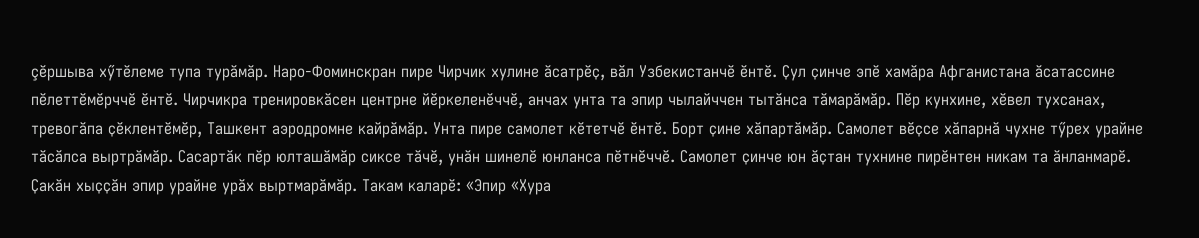çӗршыва хӳтӗлеме тупа турӑмӑр. Наро-Фоминскран пире Чирчик хулине ӑсатрӗҫ, вӑл Узбекистанчӗ ӗнтӗ. Ҫул ҫинче эпӗ хамӑра Афганистана ӑсатассине пӗлеттӗмӗрччӗ ӗнтӗ. Чирчикра тренировкăсен центрне йӗркеленӗччӗ, анчах унта та эпир чылайччен тытӑнса тӑмарăмӑр. Пӗр кунхине, хӗвел тухсанах, тревогӑпа ҫӗклентӗмӗр, Ташкент аэродромне кайрӑмӑр. Унта пире самолет кӗтетчӗ ӗнтӗ. Борт ҫине хӑпартăмăр. Самолет вӗҫсе хăпарнă чухне тӳрех урайне тăсăлса выртрăмăр. Сасартӑк пӗр юлташăмăр сиксе тӑчӗ, унӑн шинелӗ юнланса пӗтнӗччӗ. Самолет ҫинче юн ӑҫтан тухнине пирӗнтен никам та ӑнланмарӗ. Ҫакӑн хыҫҫӑн эпир урайне урăх выртмарӑмӑр. Такам каларӗ: «Эпир «Хура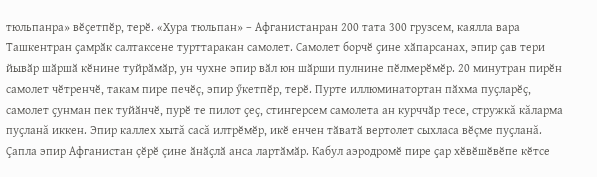тюльпанра» вӗҫетпӗр, терӗ. «Хура тюльпан» – Афганистанран 200 тата 300 грузсем, каялла вара Ташкентран ҫамрӑк салтаксене турттаракан самолет. Самолет борчӗ ҫине хӑпарсанах, эпир ҫав тери йывӑр шӑршӑ кӗнине туйрӑмӑр, ун чухне эпир вӑл юн шӑрши пулнине пӗлмерӗмӗр. 20 минутран пирӗн самолет чӗтренчӗ, такам пире печӗç, эпир ӳкетпӗр, терӗ. Пурте иллюминатортан пӑхма пуҫларӗҫ, самолет ҫунман пек туйӑнчӗ, пурӗ те пилот ҫеҫ, стингерсем самолета ан курччӑр тесе, стружкă кăларма пуҫланă иккен. Эпир каллех хытă сасă илтрӗмӗр, икӗ енчен тӑватӑ вертолет сыхласа вӗçме пуҫланă. Ҫапла эпир Афганистан çӗрӗ çине ӑнӑҫлӑ анса лартӑмӑр. Кабул аэродромӗ пире ҫар хӗвӗшӗвӗпе кӗтсе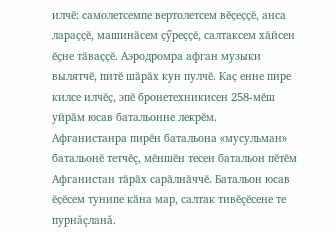илчӗ: самолетсемпе вертолетсем вӗҫеҫҫӗ, анса лараҫҫӗ, машинӑсем ҫӳреҫҫӗ, салтаксем хӑйсен ӗҫне тӑваҫҫӗ. Аэродромра афган музыки вылятчӗ, питӗ шӑрӑх кун пулчӗ. Каҫ енне пире килсе илчӗҫ, эпӗ бронетехникисен 258-мӗш уйрӑм юсав батальонне лекрӗм.
Афганистанра пирӗн батальона «мусульман» батальонӗ тетчӗç, мӗншӗн тесен батальон пӗтӗм Афганистан тӑрӑх сарӑлнӑччӗ. Батальон юсав ӗҫӗсем тунипе кӑна мар, салтак тивӗçӗсене те пурнăçланă.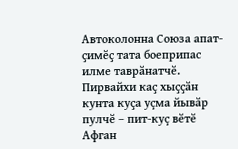Автоколонна Союза апат-ҫимӗҫ тата боеприпас илме таврӑнатчӗ.
Пирвайхи каҫ хыҫҫӑн кунта куҫа уçма йывӑр пулчӗ – пит-куç вӗтӗ Афган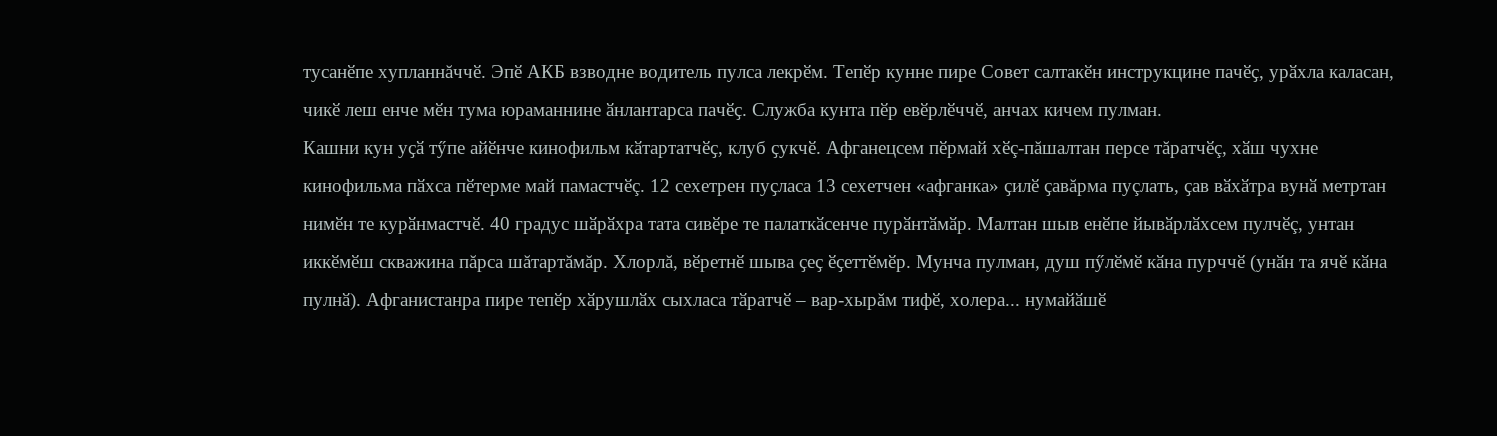тусанӗпе хупланнăччӗ. Эпӗ АКБ взводне водитель пулса лекрӗм. Тепӗр кунне пире Совет салтакӗн инструкцине пачӗҫ, урӑхла каласан, чикӗ леш енче мӗн тума юраманнине ӑнлантарса пачӗҫ. Служба кунта пӗр евӗрлӗччӗ, анчах кичем пулман.
Кашни кун уҫӑ тӳпе айӗнче кинофильм кӑтартатчӗҫ, клуб ҫукчӗ. Афганецсем пӗрмай хӗç-пăшалтан персе тăратчӗç, хӑш чухне кинофильма пӑхса пӗтерме май памастчӗç. 12 сехетрен пуҫласа 13 сехетчен «афганка» ҫилӗ ҫавăрма пуçлать, ҫав вӑхӑтра вунӑ метртан нимӗн те курӑнмастчӗ. 40 градус шӑрӑхра тата сивӗре те палаткӑсенче пурӑнтӑмӑр. Малтан шыв енӗпе йывӑрлӑхсем пулчӗç, унтан иккӗмӗш скважина пăрса шăтартăмăр. Хлорлă, вӗретнӗ шыва ҫеҫ ӗҫеттӗмӗр. Мунча пулман, душ пӳлӗмӗ кӑна пурччӗ (унӑн та ячӗ кӑна пулнӑ). Афганистанра пире тепӗр хӑрушлӑх сыхласа тӑратчӗ – вар-хырăм тифӗ, холера... нумайӑшӗ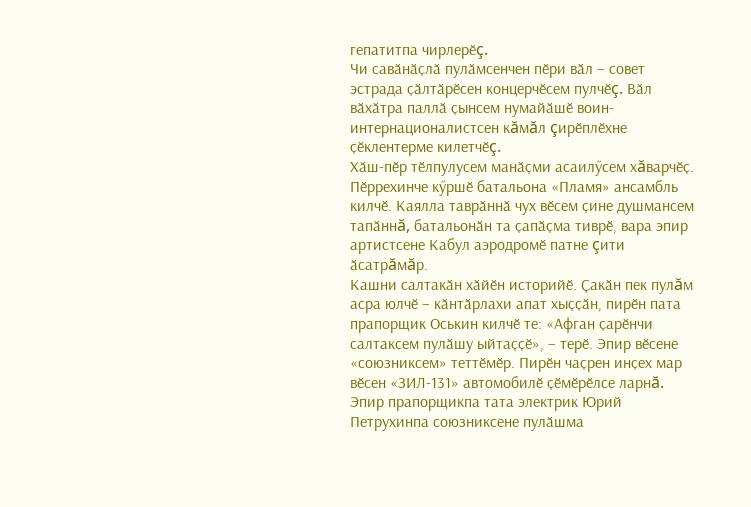гепатитпа чирлерӗç.
Чи савӑнӑҫлӑ пулӑмсенчен пӗри вӑл – совет эстрада ҫӑлтӑрӗсен концерчӗсем пулчӗç. Вӑл вӑхӑтра паллӑ ҫынсем нумайӑшӗ воин-интернационалистсен кăмăл çирӗплӗхне ҫӗклентерме килетчӗç.
Хӑш-пӗр тӗлпулусем манӑҫми асаилӳсем хăварчӗҫ. Пӗррехинче кӳршӗ батальона «Пламя» ансамбль килчӗ. Каялла таврӑннӑ чух вӗсем ҫине душмансем тапӑннă, батальонӑн та ҫапӑҫма тиврӗ, вара эпир артистсене Кабул аэродромӗ патне çити ӑсатрăмăр.
Кашни салтакӑн хӑйӗн историйӗ. Ҫакӑн пек пулăм асра юлчӗ – кӑнтӑрлахи апат хыҫҫӑн, пирӗн пата прапорщик Оськин килчӗ те: «Афган ҫарӗнчи салтаксем пулӑшу ыйтаҫҫӗ», – терӗ. Эпир вӗсене «союзниксем» теттӗмӗр. Пирӗн чаҫрен инҫех мар вӗсен «ЗИЛ-131» автомобилӗ ҫӗмӗрӗлсе ларнă. Эпир прапорщикпа тата электрик Юрий Петрухинпа союзниксене пулӑшма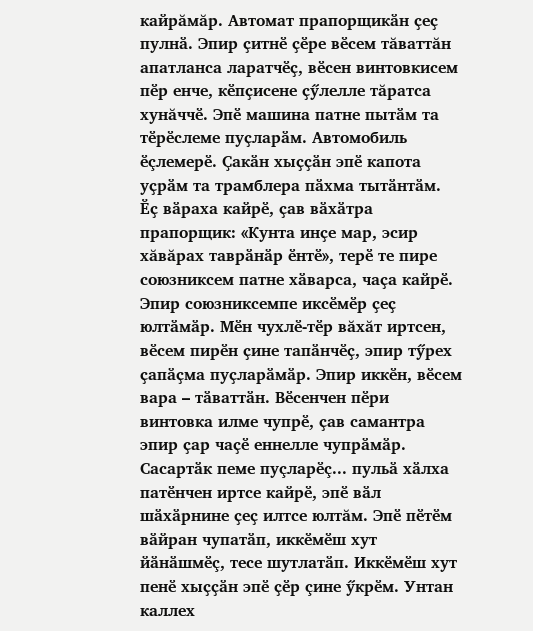кайрăмăр. Автомат прапорщикӑн ҫеҫ пулнӑ. Эпир ҫитнӗ ҫӗре вӗсем тăваттăн апатланса ларатчӗҫ, вӗсен винтовкисем пӗр енче, кӗпҫисене ҫӳлелле тăратса хунăччӗ. Эпӗ машина патне пытӑм та тӗрӗслеме пуҫларӑм. Автомобиль ӗçлемерӗ. Ҫакӑн хыҫҫӑн эпӗ капота уҫрӑм та трамблера пӑхма тытӑнтӑм. Ӗҫ вӑраха кайрӗ, ҫав вӑхӑтра прапорщик: «Кунта инҫе мар, эсир хăвăрах таврӑнӑр ӗнтӗ», терӗ те пире союзниксем патне хӑварса, чаҫа кайрӗ. Эпир союзниксемпе иксӗмӗр ҫеҫ юлтӑмӑр. Мӗн чухлӗ-тӗр вăхăт иртсен, вӗсем пирӗн ҫине тапӑнчӗҫ, эпир тӳрех ҫапӑҫма пуҫларӑмӑр. Эпир иккӗн, вӗсем вара – тӑваттӑн. Вӗсенчен пӗри винтовка илме чупрӗ, ҫав самантра эпир ҫар чаҫӗ еннелле чупрӑмӑр. Сасартӑк пеме пуçларӗç... пульӑ хӑлха патӗнчен иртсе кайрӗ, эпӗ вӑл шӑхӑрнине ҫеҫ илтсе юлтăм. Эпӗ пӗтӗм вӑйран чупатӑп, иккӗмӗш хут йӑнӑшмӗç, тесе шутлатӑп. Иккӗмӗш хут пенӗ хыҫҫӑн эпӗ ҫӗр çине ӳкрӗм. Унтан каллех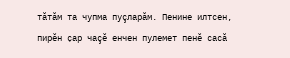тӑтăм та чупма пуçларăм. Пенине илтсен, пирӗн ҫар чаçӗ енчен пулемет пенӗ сасӑ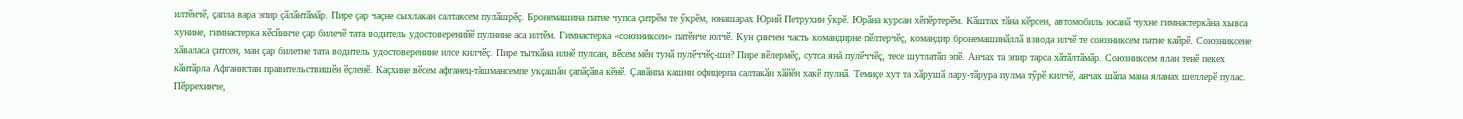илтӗнчӗ, çапла вара эпир ҫӑлӑнтӑмӑр. Пире ҫар чаҫне сыхлакан салтаксем пулӑшрӗҫ. Бронемашина патне чупса ҫитрӗм те ӳкрӗм, юнашарах Юрий Петрухин ӳкрӗ. Юрӑна курсан хӗпӗртерӗм. Кӑштах тӑна кӗрсен, автомобиль юсанӑ чухне гимнастеркăна хывса хунине, гимнастерка кӗсйинче ҫар билечӗ тата водитель удостоверенийӗ пулнине аса илтӗм. Гимнастерка «союзниксен» патӗнче юлчӗ. Кун ҫинчен часть командирне пӗлтерчӗҫ, командир бронемашинӑллӑ взвода илчӗ те союзниксем патне кайрӗ. Союзниксене хӑваласа ҫитсен, ман ҫар билетне тата водитель удостоверенине илсе килчӗҫ. Пире тыткӑна илнӗ пулсан, вӗсем мӗн тунӑ пулӗччӗҫ-ши? Пире вӗлермӗҫ, сутса янă пулӗччӗç, тесе шутлатӑп эпӗ. Анчах та эпир тарса хӑтӑлтӑмӑр. Союзниксем ялан тенӗ пекех кӑнтӑрла Афганистан правительствишӗн ӗҫленӗ. Каҫхине вӗсем афганец-тăшмансемпе укçашăн ҫапӑҫӑва кӗнӗ. Ҫавӑнпа кашни офицерпа салтакӑн хӑйӗн хакӗ пулнӑ. Темиҫе хут та хӑрушӑ лару-тӑрура пулма тӳрӗ килчӗ, анчах шӑпа мана яланах шеллерӗ пулас. Пӗррехинче,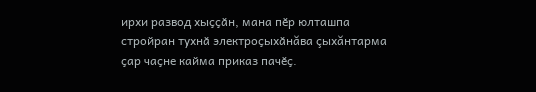ирхи развод хыҫҫӑн, мана пӗр юлташпа стройран тухнӑ электроҫыхӑнăва çыхăнтарма ҫар чаҫне кайма приказ пачӗҫ.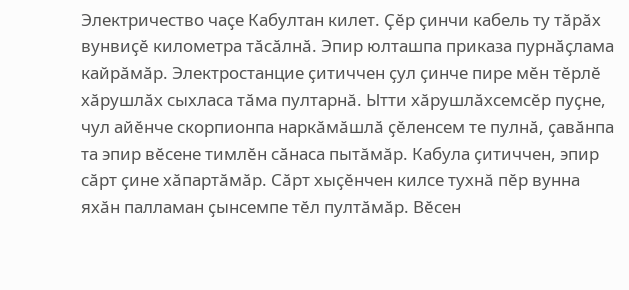Электричество чаҫе Кабултан килет. Ҫӗр ҫинчи кабель ту тӑрӑх вунвиҫӗ километра тӑсӑлнӑ. Эпир юлташпа приказа пурнӑҫлама кайрӑмӑр. Электростанцие ҫитиччен ҫул ҫинче пире мӗн тӗрлӗ хӑрушлӑх сыхласа тӑма пултарнă. Ытти хӑрушлӑхсемсӗр пуҫне, чул айӗнче скорпионпа наркӑмӑшлӑ ҫӗленсем те пулнӑ, ҫавӑнпа та эпир вӗсене тимлӗн сӑнаса пытăмăр. Кабула ҫитиччен, эпир сӑрт ҫине хӑпартӑмӑр. Сӑрт хыҫӗнчен килсе тухнă пӗр вунна яхӑн палламан ҫынсемпе тӗл пултӑмӑр. Вӗсен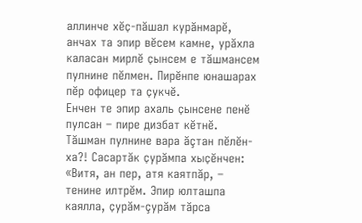аллинче хӗҫ-пӑшал курăнмарӗ, анчах та эпир вӗсем камне, урӑхла каласан мирлӗ ҫынсем е тӑшмансем пулнине пӗлмен. Пирӗнпе юнашарах пӗр офицер та ҫукчӗ.
Енчен те эпир ахаль ҫынсене пенӗ пулсан – пире дизбат кӗтнӗ. Тӑшман пулнине вара ăçтан пӗлӗн-ха?! Сасартӑк ҫурӑмпа хыҫӗнчен: «Витя, ан пер, атя каятпăр, – тенине илтрӗм. Эпир юлташпа каялла, ҫурӑм-çурăм тăрса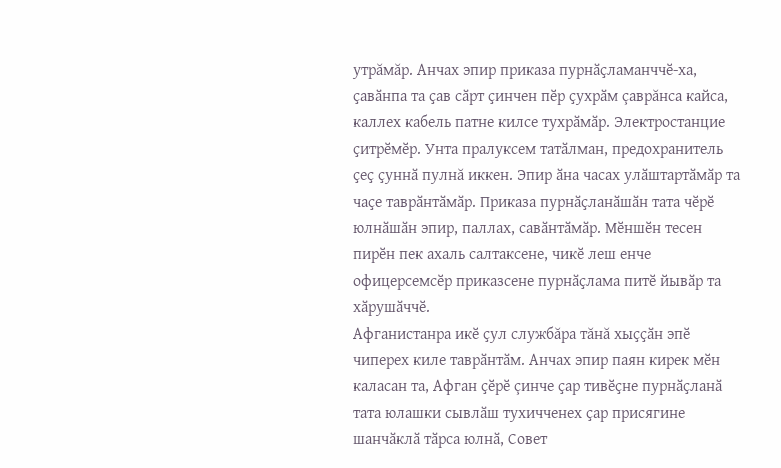утрăмăр. Анчах эпир приказа пурнӑҫламанччӗ-ха, ҫавӑнпа та ҫав сӑрт ҫинчен пӗр ҫухрӑм çаврăнса кайса, каллех кабель патне килсе тухрӑмӑр. Электростанцие ҫитрӗмӗр. Унта пралуксем татӑлман, предохранитель ҫеҫ ҫуннӑ пулнă иккен. Эпир ӑна часах улӑштартӑмӑр та чаҫе таврӑнтӑмӑр. Приказа пурнӑҫланӑшӑн тата чӗрӗ юлнӑшӑн эпир, паллах, савӑнтӑмӑр. Мӗншӗн тесен пирӗн пек ахаль салтаксене, чикӗ леш енче офицерсемсӗр приказсене пурнӑҫлама питӗ йывӑр та хӑрушӑччӗ.
Афганистанра икӗ ҫул службăра тăнă хыҫҫӑн эпӗ чиперех киле таврӑнтӑм. Анчах эпир паян кирек мӗн каласан та, Афган ҫӗрӗ çинче ҫар тивӗҫне пурнӑҫланӑ тата юлашки сывлӑш тухичченех ҫар присягине шанчӑклӑ тӑрса юлнӑ, Совет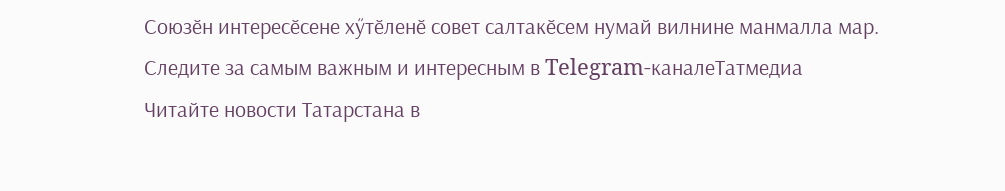Союзӗн интересӗсене хӳтӗленӗ совет салтакӗсем нумай вилнине манмалла мар.
Следите за самым важным и интересным в Telegram-каналеТатмедиа
Читайте новости Татарстана в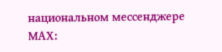национальном мессенджере MАХ: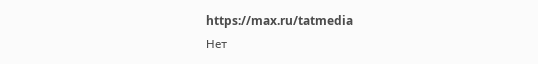https://max.ru/tatmedia
Нет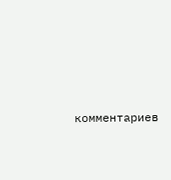комментариев